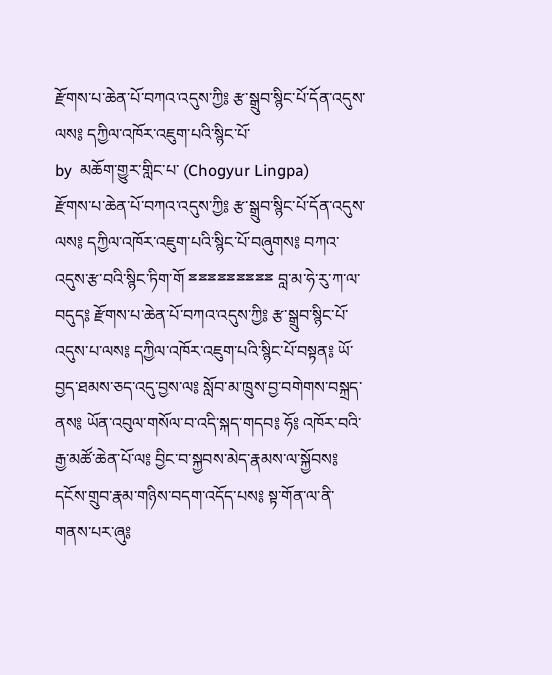རྫོགས་པ་ཆེན་པོ་བཀའ་འདུས་ཀྱི༔ རྩ་སྒྲུབ་སྙིང་པོ་དོན་འདུས་ལས༔ དཀྱིལ་འཁོར་འཇུག་པའི་སྙིང་པོ་
by  མཆོག་གྱུར་གླིང་པ་ (Chogyur Lingpa)
རྫོགས་པ་ཆེན་པོ་བཀའ་འདུས་ཀྱི༔ རྩ་སྒྲུབ་སྙིང་པོ་དོན་འདུས་ལས༔ དཀྱིལ་འཁོར་འཇུག་པའི་སྙིང་པོ་བཞུགས༔ བཀའ་འདུས་རྩ་བའི་སྙིང་ཏིག་གོ ྈྈྈྈྈྈྈྈྈ བླ་མ་ཧེ་རུ་ཀ་ལ་བདུད༔ རྫོགས་པ་ཆེན་པོ་བཀའ་འདུས་ཀྱི༔ རྩ་སྒྲུབ་སྙིང་པོ་འདུས་པ་ལས༔ དཀྱིལ་འཁོར་འཇུག་པའི་སྙིང་པོ་བསྟན༔ ཡོ་བྱད་ཐམས་ཅད་འདུ་བྱས་ལ༔ སློབ་མ་ཁྲུས་བྱ་བགེགས་བསྐྲད་ནས༔ ཡོན་འབུལ་གསོལ་བ་འདི་སྐད་གདབ༔ ཧོ༔ འཁོར་བའི་རྒྱ་མཚོ་ཆེན་པོ་ལ༔ བྱིང་བ་སྐྱབས་མེད་རྣམས་ལ་སྐྱོབས༔ དངོས་གྲུབ་རྣམ་གཉིས་བདག་འདོད་པས༔ སྟ་གོན་ལ་ནི་གནས་པར་ཞུ༔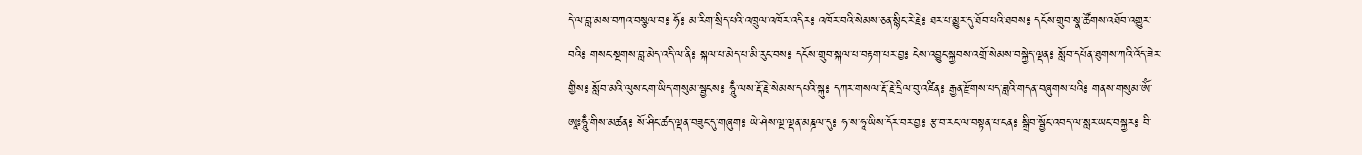དེ་ལ་བླ་མས་བཀའ་བསྩལ་བ༔ ཧོ༔ མ་རིག་སྲིད་པའི་འཁྲུལ་འཁོར་འདིར༔ འཁོར་བའི་སེམས་ཅན་སྙིང་རེ་རྗེ༔ ཐར་པ་མྱུར་དུ་ཐོབ་པའི་ཐབས༔ དངོས་གྲུབ་སྣ་ཚོགས་འཐོབ་འགྱུར་བའི༔ གསང་སྔགས་བླ་མེད་འདི་ལ་ནི༔ སྐལ་པ་མེད་པ་མི་རུང་བས༔ དངོས་གྲུབ་སྐལ་པ་བརྟག་པར་བྱ༔ ངེས་འབྱུང་སྐྱབས་འགྲོ་སེམས་བསྐྱེད་ལྡན༔ སློབ་དཔོན་ཐུགས་ཀའི་འོད་ཟེར་གྱིས༔ སློབ་མའི་ལུས་ངག་ཡིད་གསུམ་སྦྱངས༔ ཧཱུྃ་ལས་རྡོ་རྗེ་སེམས་དཔའི་སྐུ༔ དཀར་གསལ་རྡོ་རྗེ་དྲིལ་བུ་འཛིན༔ རྒྱན་རྫོགས་པད་ཟླའི་གདན་བཞུགས་པའི༔ གནས་གསུམ་ཨོཾ་ཨཱཿཧཱུྃ་གིས་མཚན༔ སོ་ཤིང་ཚད་ལྡན་བཟུང་དུ་གཞུག༔ ཡེ་ཤེས་ལྔ་ལྡན་མཎྜལ་དུ༔ ཧ་ས་ཧཱ་ཡིས་དོར་བར་བྱ༔ རྩ་བ་རང་ལ་བསྟན་པ་ངན༔ སྒྲིབ་སྦྱོང་འབད་ལ་སླར་ཡང་བསྐྱར༔ བི་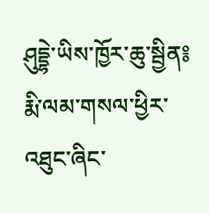ཤུདྡྷེ་ཡིས་ཁྱོར་ཆུ་སྦྱིན༔ རྨི་ལམ་གསལ་ཕྱིར་འཐུང་ཞིང་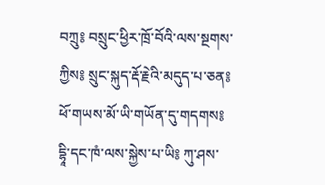བཀྲུ༔ བསྲུང་ཕྱིར་ཁྲོ་བོའི་ལས་སྔགས་ཀྱིས༔ སྲུང་སྐུད་རྡོ་རྗེའི་མདུད་པ་ཅན༔ ཕོ་གཡས་མོ་ཡི་གཡོན་དུ་གདགས༔ དྷཱི་དང་ཁཾ་ལས་སྐྱེས་པ་ཡི༔ ཀུ་ཤས་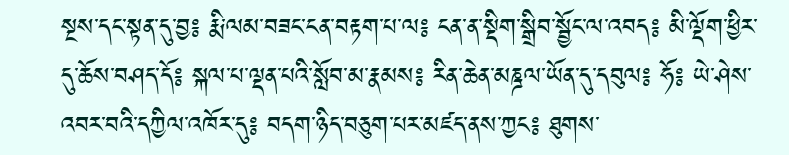སྔས་དང་སྟན་དུ་བྱ༔ རྨི་ལམ་བཟང་ངན་བརྟག་པ་ལ༔ ངན་ན་སྡིག་སྒྲིབ་སྦྱོང་ལ་འབད༔ མི་ལྡོག་ཕྱིར་དུ་ཆོས་བཤད་དོ༔ སྐལ་པ་ལྡན་པའི་སློབ་མ་རྣམས༔ རིན་ཆེན་མཎྜལ་ཡོན་དུ་དབུལ༔ ཧོ༔ ཡེ་ཤེས་འབར་བའི་དཀྱིལ་འཁོར་དུ༔ བདག་ཉིད་བཅུག་པར་མཛད་ནས་ཀྱང༔ ཐུགས་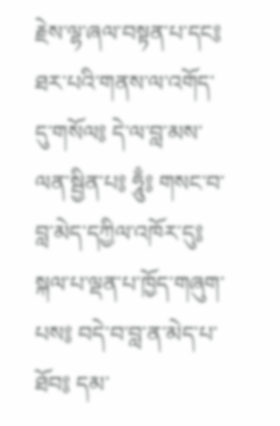རྗེས་ལྷ་ཞལ་བསྟན་པ་དང༔ ཐར་པའི་གནས་ལ་འགོད་དུ་གསོལ༔ དེ་ལ་བླ་མས་ལན་སྦྱིན་པ༔ ཧཱུྃ༔ གསང་བ་བླ་མེད་དཀྱིལ་འཁོར་དུ༔ སྐལ་པ་ལྡན་པ་ཁྱོད་གཞུག་པས༔ བདེ་བ་བླ་ན་མེད་པ་ཐོབ༔ དམ་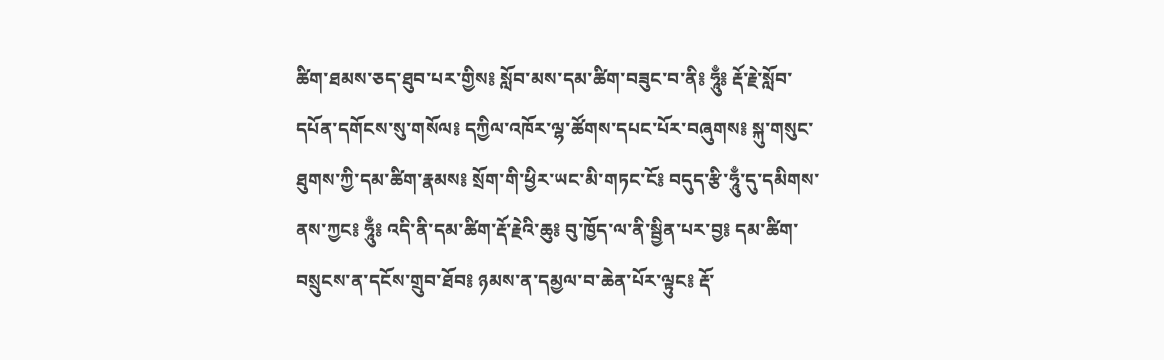ཚིག་ཐམས་ཅད་ཐུབ་པར་གྱིས༔ སློབ་མས་དམ་ཚིག་བཟུང་བ་ནི༔ ཧཱུྃ༔ རྡོ་རྗེ་སློབ་དཔོན་དགོངས་སུ་གསོལ༔ དཀྱིལ་འཁོར་ལྷ་ཚོགས་དཔང་པོར་བཞུགས༔ སྐུ་གསུང་ཐུགས་ཀྱི་དམ་ཚིག་རྣམས༔ སྲོག་གི་ཕྱིར་ཡང་མི་གཏང་ངོ༔ བདུད་རྩི་ཧཱུྃ་དུ་དམིགས་ནས་ཀྱང༔ ཧཱུྃ༔ འདི་ནི་དམ་ཚིག་རྡོ་རྗེའི་ཆུ༔ བུ་ཁྱོད་ལ་ནི་སྦྱིན་པར་བྱ༔ དམ་ཚིག་བསྲུངས་ན་དངོས་གྲུབ་ཐོབ༔ ཉམས་ན་དམྱལ་བ་ཆེན་པོར་ལྟུང༔ རྡོ་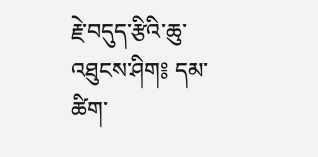རྗེ་བདུད་རྩིའི་ཆུ་འཐུངས་ཤིག༔ དམ་ཚིག་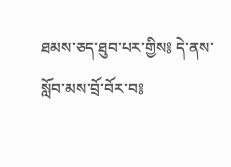ཐམས་ཅད་ཐུབ་པར་གྱིས༔ དེ་ནས་སློབ་མས་བྲོ་བོར་བ༔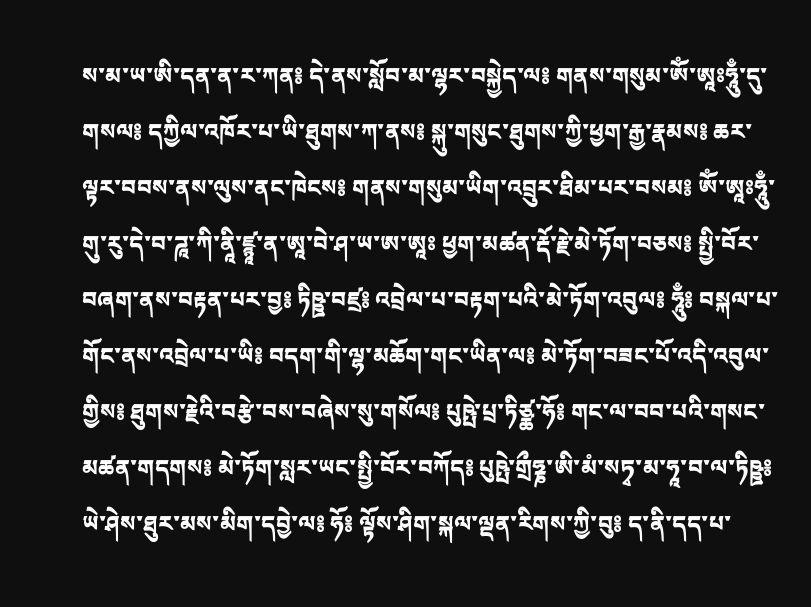ས་མ་ཡ་ཨི་དན་ན་ར་ཀན༔ དེ་ནས་སློབ་མ་ལྷར་བསྐྱེད་ལ༔ གནས་གསུམ་ཨོཾ་ཨཱཿཧཱུྃ་དུ་གསལ༔ དཀྱིལ་འཁོར་པ་ཡི་ཐུགས་ཀ་ནས༔ སྐུ་གསུང་ཐུགས་ཀྱི་ཕྱག་རྒྱ་རྣམས༔ ཆར་ལྟར་བབས་ནས་ལུས་ནང་ཁེངས༔ གནས་གསུམ་ཡིག་འབྲུར་ཐིམ་པར་བསམ༔ ཨོཾ་ཨཱཿཧཱུྃ་གུ་རུ་དེ་བ་ཌཱ་ཀི་ནཱི་ཛྙཱ་ན་ཨཱ་བེ་ཤ་ཡ་ཨ་ཨཱཿ ཕྱག་མཚན་རྡོ་རྗེ་མེ་ཏོག་བཅས༔ སྤྱི་བོར་བཞག་ནས་བརྟན་པར་བྱ༔ ཏིཥྛ་བཛྲ༔ འབྲེལ་པ་བརྟག་པའི་མེ་ཏོག་འབུལ༔ ཧཱུྃ༔ བསྐལ་པ་གོང་ནས་འབྲེལ་པ་ཡི༔ བདག་གི་ལྷ་མཆོག་གང་ཡིན་ལ༔ མེ་ཏོག་བཟང་པོ་འདི་འབུལ་གྱིས༔ ཐུགས་རྗེའི་བརྩེ་བས་བཞེས་སུ་གསོལ༔ པུཥྤེ་པྲ་ཏིཙྪ་ཧོ༔ གང་ལ་བབ་པའི་གསང་མཚན་གདགས༔ མེ་ཏོག་སླར་ཡང་སྤྱི་བོར་བཀོད༔ པུཥྤེ་གྲྀཧྞ་ཨི་མཾ་སཏྭ་མ་ཧཱ་བ་ལ་ཏིཥྛ༔ ཡེ་ཤེས་ཐུར་མས་མིག་དབྱེ་ལ༔ ཧོ༔ ལྟོས་ཤིག་སྐལ་ལྡན་རིགས་ཀྱི་བུ༔ ད་ནི་དད་པ་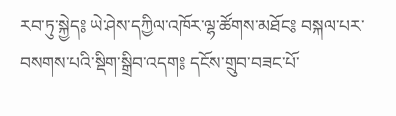རབ་ཏུ་སྐྱེད༔ ཡེ་ཤེས་དཀྱིལ་འཁོར་ལྷ་ཚོགས་མཐོང༔ བསྐལ་པར་བསགས་པའི་སྡིག་སྒྲིབ་འདག༔ དངོས་གྲུབ་བཟང་པོ་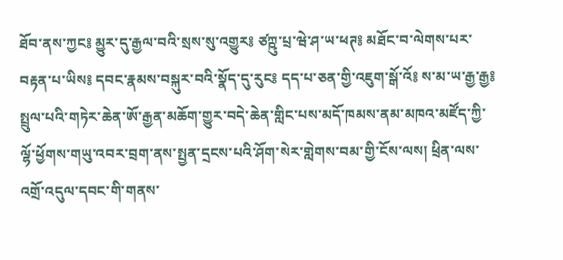ཐོབ་ནས་ཀྱང༔ མྱུར་དུ་རྒྱལ་བའི་སྲས་སུ་འགྱུར༔ ཙཀྵུ་པྲ་ཝེ་ཤ་ཡ་ཕཊ༔ མཐོང་བ་ལེགས་པར་བརྟན་པ་ཡིས༔ དབང་རྣམས་བསྐུར་བའི་སྣོད་དུ་རུང༔ དད་པ་ཅན་གྱི་འཇུག་སྒོ་འོ༔ ས་མ་ཡ་རྒྱ་རྒྱ༔ སྤྲུལ་པའི་གཏེར་ཆེན་ཨོ་རྒྱན་མཆོག་གྱུར་བདེ་ཆེན་གླིང་པས་མདོ་ཁམས་ནམ་མཁའ་མཛོད་ཀྱི་ལྷོ་ཕྱོགས་གཡུ་འབར་བྲག་ནས་སྤྱན་དྲངས་པའི་ཤོག་སེར་གླེགས་བམ་གྱི་ངོས་ལས། ཕྲིན་ལས་འགྲོ་འདུལ་དབང་གི་གནས་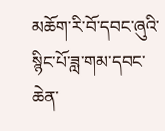མཆོག་རི་བོ་དབང་ཞུའི་སྙིང་པོ་ཟླ་གམ་དབང་ཆེན་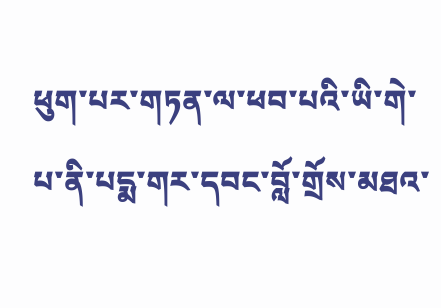ཕུག་པར་གཏན་ལ་ཕབ་པའི་ཡི་གེ་པ་ནི་པདྨ་གར་དབང་བློ་གྲོས་མཐའ་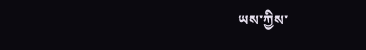ཡས་ཀྱིས་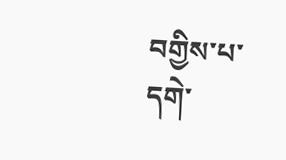བགྱིས་པ་དགེ་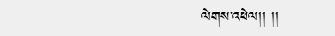ལེགས་འཕེལ།། །།